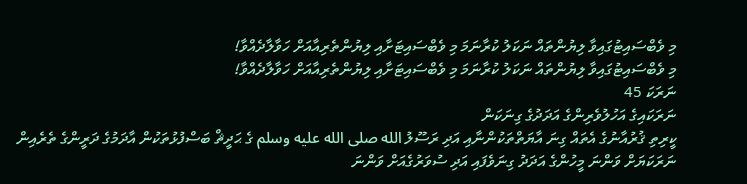މި ވެބްސައިޓުގައިވާ ލިޔުންތައް ނަކަލު ކުރާނަމަ މި ވެބްސައިޓަށާއި ލިޔުންތެރިއާއަށް ހަވާލާދެއްވާ!
މި ވެބްސައިޓުގައިވާ ލިޔުންތައް ނަކަލު ކުރާނަމަ މި ވެބްސައިޓަށާއި ލިޔުންތެރިއާއަށް ހަވާލާދެއްވާ!
ނަރަކަ 45
ނަރަކައިގެ އަހުލުވެރިންގެ އަދަދުގެ ގިނަކަން
ކީރިތި ޤުރުއާނުގެ އެތައް ގިނަ އާޔަތްތަކުންނާއި އަދި ރަސޫލު الله صلى الله عليه وسلم ގެ ޙަދީޘް ބަސްފުޅުތަކުން އާދަމުގެ ދަރީންގެ ތެރެއިން ނަރަކަޔަށް ވަންނަ މީހުންގެ އަދަދު ގިނަވެފައި އަދި ސުވަރުގެއަށް ވަންނަ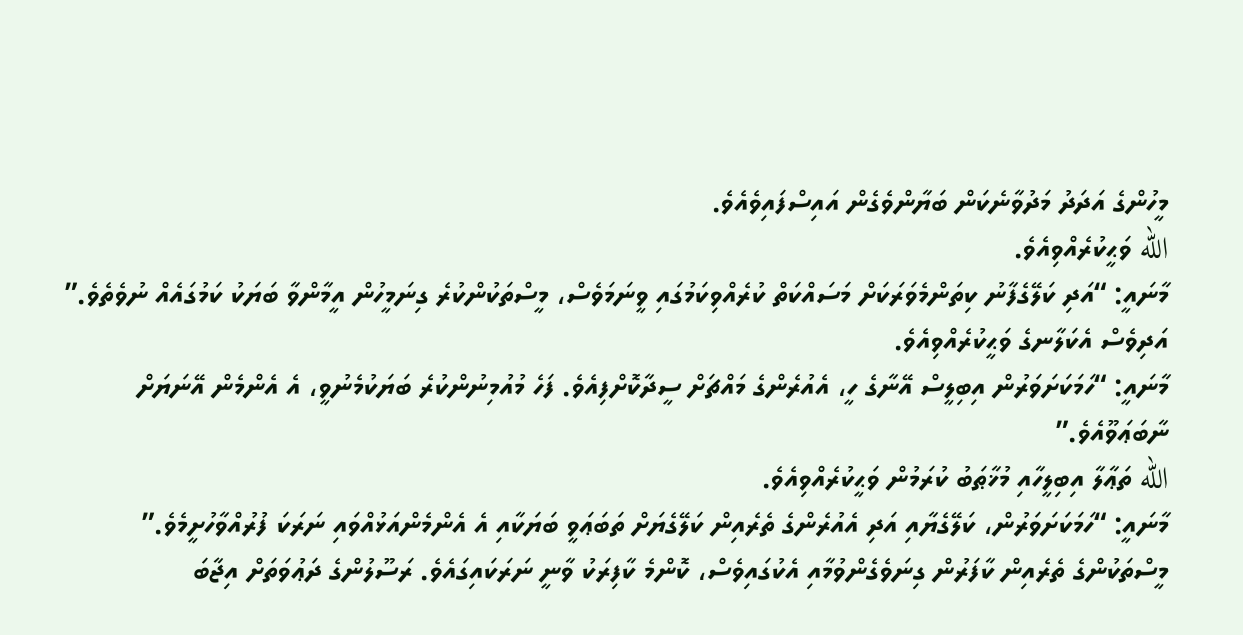މީހުންގެ އަދަދު މަދުވާނެކަން ބަޔާންވެގެން އައިސްފައިވެއެވެ.
الله ވަޙީކުރެއްވިއެވެ.
މާނައީ: “އަދި ކަލޭގެފާނު ކިތަންމެވަރަކަށް މަސައްކަތް ކުރެއްވިކަމުގައި ވީނަމަވެސް، މީސްތަކުންކުރެ ގިނަމީހުން އީމާންވާ ބަޔަކު ކަމުގައެއް ނުވެތެވެ.”
އަދިވެސް އެކަލާނގެ ވަޙީކުރެއްވިއެވެ.
މާނައީ: “ހަމަކަށަވަރުން އިބިލީސް އޭނާގެ ހީ، އެއުރެންގެ މައްޗަށް ސީދާކޮށްފިއެވެ. ފަހެ މުއުމިނުންކުރެ ބަޔަކުމެނުވީ، އެ އެންމެން އޭނަޔަށް ނާބަޢަވޫއެވެ.”
الله ތަޢާލާ އިބިލީހާއި މުޚާޠަބު ކުރަމުން ވަޙީކުރެއްވިއެވެ.
މާނައީ: “ހަމަކަށަވަރުން، ކަލޭގެޔާއި އަދި އެއުރެންގެ ތެރެއިން ކަލޭގެޔަށް ތަބަޢަވީ ބަޔަކާއި އެ އެންމެންއަޅުއްވައި ނަރަކަ ފުރުއްވާހުށީމެވެ.”
މީސްތަކުންގެ ތެރެއިން ކާފަރުން ގިނަވެގެންވުމާއި އެކުގައިވެސް، ކޮންމެ ކާފިރަކު ވާނީ ނަރަކައިގައެވެ. ރަސޫލުންގެ ދަޢުވަތަށް އިޖާބަ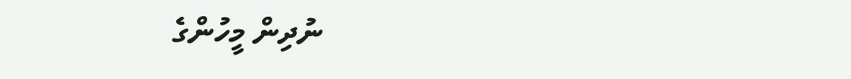ނުދިން މީހުންގެ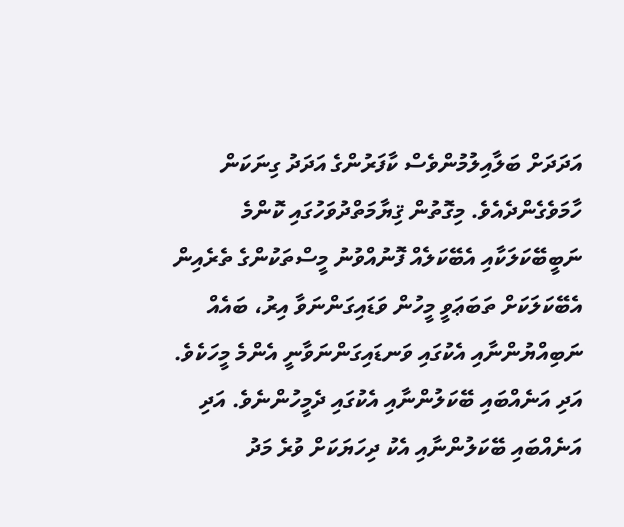އަދަދަށް ބަލާއިލުމުންވެސް ކާފަރުންގެ އަދަދު ގިނަކަން ހާމަވެގެންދެއެވެ. މިގޮތުން ޤިޔާމަތްދުވަހުގައި ކޮންމެ ނަބީބޭކަލަކާއި އެބޭކަލެއް ފޮނުއްވުނު މީސްތަކުންގެ ތެރެއިން އެބޭކަލަކަށް ތަބަޢަވީ މީހުން ވަޑައިގަންނަވާ އިރު، ބައެއް ނަބިއްޔުންނާއި އެކުގައި ވަނޑައިގަންނަވާނީ އެންމެ މީހަކެވެ. އަދި އަނެއްބައި ބޭކަލުންނާއި އެކުގައި ދެމީހުންނެވެ. އަދި އަނެއްބައި ބޭކަލުންނާއި އެކު ދިހަޔަކަށް ވުރެ މަދު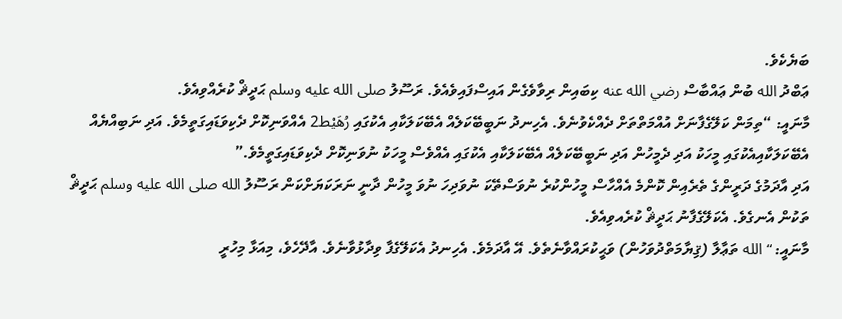ބަޔެކެވެ.
ޢަބްދު الله ބުން ޢައްބާސް رضي الله عنه ކިބައިން ރިވާވެގެން އައިސްފައިވެއެވެ. ރަސޫލު صلى الله عليه وسلم ޙަދީޘް ކުރެއްވިއެވެ.
މާނައީ: “ތިމަން ކަލޭގެފާނަށް އުއްމަތްތަށް ދެއްކެވުނެވެ. އެހިނދު ނަބީބޭކަލެއް އެބޭކަލަކާއި އެކުގައި رُهَيْط2 އެއްވަނިކޮށް ދެކިވަޑައިގަތީމެވެ. އަދި ނަބިއްޔެއް އެބޭކަލަކާއިއެކުގައި މީހަކު އަދި ދެމީހުން އަދި ނަބީބޭކަލެއް އެބޭކަލަކާއި އެކުގައި އެއްވެސް މީހަކު ނުވަނިކޮށް ދެކިވަޑައިގަތީމެވެ.”
އަދި އާދަމުގެ ދަރީންގެ ތެރެއިން ކޮންމެ އެއްހާސް މީހުންކުރެ ނުވަސްތޭކަ ނުވަދިހަ ނުވަ މީހުން ދާނީ ނަރަކަޔަށްކަން ރަސޫލު الله صلى الله عليه وسلم ޙަދީޘް ތަކުން އެނގެވެ. އެކަލޭގެފާނު ޙަދީޘް ކުރެއވިއެވެ.
މާނައީ: “الله ތަޢާލާ (ޤިޔާމަތްދުވަހުން) ވަޙީކުރައްވާނެތެވެ. އޭ އާދަމެވެ. އެހިނދު އެކަލޭގެފާ ވިދާޅުވާނެވެ. އާދޭހެވެ، މިއަޅާ މިހުރީ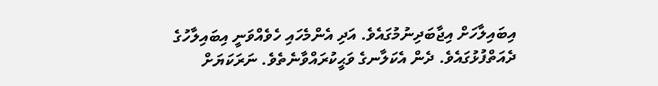އިބައިލާހަށް އިޖާބަދިނުމުގައެވެ. އަދި އެންމެހައި ހެވެއްވަނީ އިބައިލާހުގެ ދެއަތްފުޅުގައެވެ. ދެން އެކަލާނގެ ވަޙީކުރައްވާނެތެވެ. ނަރަކަޔަށް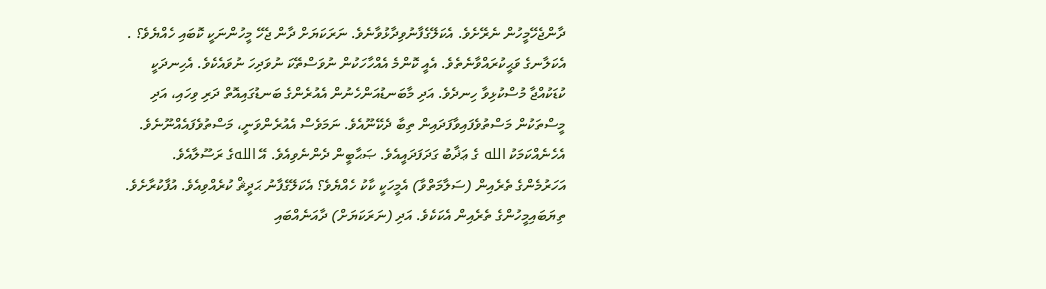ދާންޖެހޭމީހުން ނެރޭށެވެ. އެކަލޭގެފާނުވިދާޅުވާނެވެ. ނަރަކަޔަށް ދާން ޖެހޭ މީހުންނަކީ ކޮބައި ހެއްޔެވެ؟ . އެކަލާނގެ ވަޙީކުރައްވާނެތެވެ. އެއީ ކޮންމެ އެއްހާހަކުން ނުވަސްތޭކަ ނުވަދިހަ ނުވައެކެވެ. އެހިނދަކީ ކުޑަކުއްޖާ މުސްކުޅިވާ ހިނދެވެ. އަދި މާބަނޑުއަންހެނުން އެއުރެންގެ ބަނޑުގައިއޮތް ދަރި ވިހައި، އަދި މީސްތަކުން މަސްތުވެފައިވާފަދައިން ތިބާ ދެކޭނޫއެވެ. ނަމަވެސް އެއުރެންވަނީ، މަސްތުވެފައެއްނޫނެވެ. އެހެނެއްކަމަކު الله ގެ ޢަޛާބު ގަދަފަދައީއެވެ. ޞަޙާބީން ދެންނެވިއެވެ. އޭ اللهގެ ރަސޫލާއެވެ. އަހަރުމެންގެ ތެރެއިން (ސަލާމަތްވާ) އެމީހަކީ ކާކު ހެއްޔެވެ؟ އެކަލޭގެފާނު ޙަދީޘް ކުރެއްވިއެވެ. އުފާކުރާށެވެ. ތިޔަބައިމީހުންގެ ތެރެއިން އެކަކެވެ. އަދި (ނަރަކަޔަށް) ދާއަނެއްބައި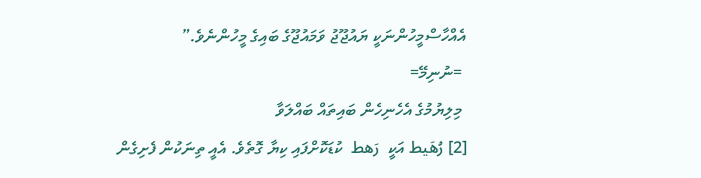އެއްހާސްމީހުންނަކީ ޔައުޖޫޖު ވަމައުޖޫގެ ބައިގެ މީހުންނެވެ.”
 =ނުނިމޭ=
 މިލިޔުމުގެ އެހެނިހެން ބައިތައް ބައްލަވާ
[2] رُهَيط އަކީ  رَهط  ކުޑަކޮށްފައި ކިޔާ ގޮތެވެ. އެއީ ތިނަކުން ފެށިގެން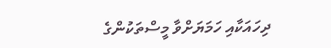ދިހައަކާއި ހަމަޔަށްވާ މީސްތަކުންގެ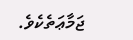ޖަމާޢަތެކެވެ.